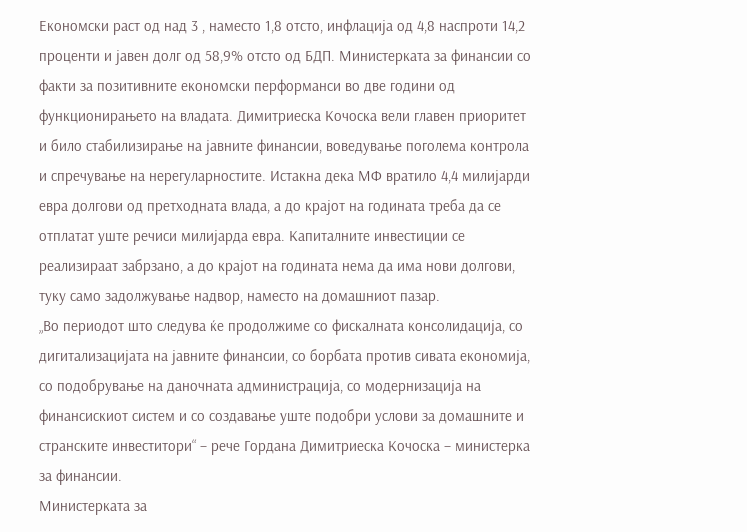Економски раст од над 3 , наместо 1,8 отсто, инфлација од 4,8 наспроти 14,2 проценти и јавен долг од 58,9% отсто од БДП. Министерката за финансии со факти за позитивните економски перформанси во две години од функционирањето на владата. Димитриеска Кочоска вели главен приоритет и било стабилизирање на јавните финансии, воведување поголема контрола и спречување на нерегуларностите. Истакна дека МФ вратило 4,4 милијарди евра долгови од претходната влада, а до крајот на годината треба да се отплатат уште речиси милијарда евра. Капиталните инвестиции се реализираат забрзано, а до крајот на годината нема да има нови долгови, туку само задолжување надвор, наместо на домашниот пазар.
„Во периодот што следува ќе продолжиме со фискалната консолидација, со дигитализацијата на јавните финансии, со борбата против сивата економија, со подобрување на даночната администрација, со модернизација на финансискиот систем и со создавање уште подобри услови за домашните и странските инвеститори“ – рече Гордана Димитриеска Кочоска – министерка за финансии.
Министерката за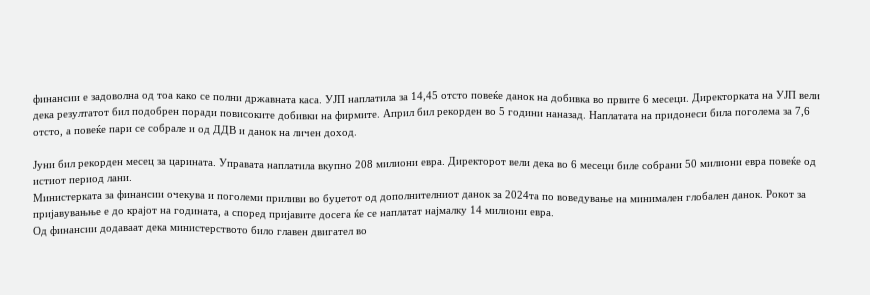финансии е задоволна од тоа како се полни државната каса. УЈП наплатила за 14,45 отсто повеќе данок на добивка во првите 6 месеци. Директорката на УЈП вели дека резултатот бил подобрен поради повисоките добивки на фирмите. Април бил рекорден во 5 години наназад. Наплатата на придонеси била поголема за 7,6 отсто, а повеќе пари се собрале и од ДДВ и данок на личен доход.

Јуни бил рекорден месец за царината. Управата наплатила вкупно 208 милиони евра. Директорот вели дека во 6 месеци биле собрани 50 милиони евра повеќе од истиот период лани.
Министерката за финансии очекува и поголеми приливи во буџетот од дополнителниот данок за 2024та по воведување на минимален глобален данок. Рокот за пријавувањње е до крајот на годината, а според пријавите досега ќе се наплатат најмалку 14 милиони евра.
Од финансии додаваат дека министерството било главен двигател во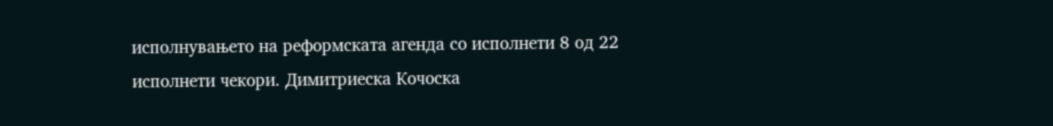исполнувањето на реформската агенда со исполнети 8 од 22 исполнети чекори. Димитриеска Кочоска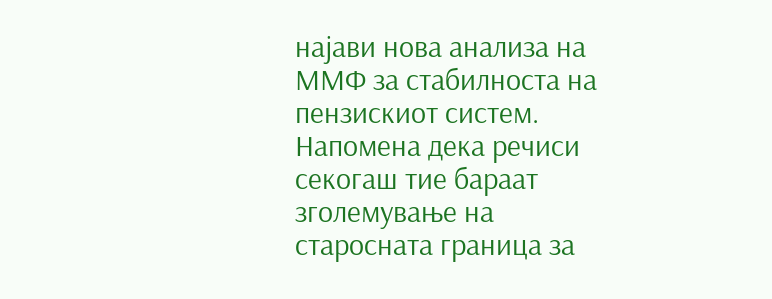најави нова анализа на ММФ за стабилноста на пензискиот систем. Напомена дека речиси секогаш тие бараат зголемување на старосната граница за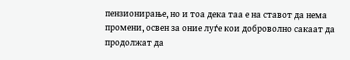пензионирање, но и тоа дека таа е на ставот да нема промени, освен за оние луѓе кои доброволно сакаат да продолжат да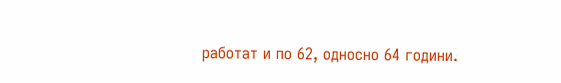работат и по 62, односно 64 години.